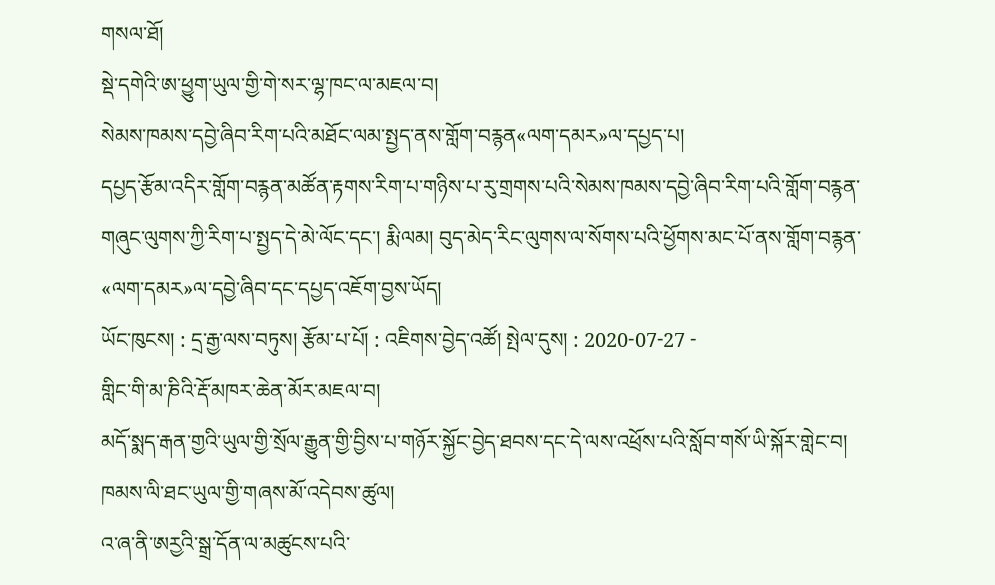གསལ་ཐོ།
སྡེ་དགེའི་ཨ་ཕྱུག་ཡུལ་གྱི་གེ་སར་ལྷ་ཁང་ལ་མཇལ་བ།
སེམས་ཁམས་དབྱེ་ཞིབ་རིག་པའི་མཐོང་ལམ་སྤྱད་ནས་གློག་བརྙན«ལག་དམར»ལ་དཔྱད་པ།
དཔྱད་རྩོམ་འདིར་གློག་བརྙན་མཚོན་རྟགས་རིག་པ་གཉིས་པ་རུ་གྲགས་པའི་སེམས་ཁམས་དབྱེ་ཞིབ་རིག་པའི་གློག་བརྙན་གཞུང་ལུགས་ཀྱི་རིག་པ་སྤྱད་དེ་མེ་ལོང་དང་། རྨི་ལམ། བུད་མེད་རིང་ལུགས་ལ་སོགས་པའི་ཕྱོགས་མང་པོ་ནས་གློག་བརྙན་ «ལག་དམར»ལ་དབྱེ་ཞིབ་དང་དཔྱད་འཇོག་བྱས་ཡོད།
ཡོང་ཁུངས། : དྲ་རྒྱ་ལས་བཏུས། རྩོམ་པ་པོ། : འཇིགས་བྱེད་འཚོ། སྤེལ་དུས། : 2020-07-27 -
གླིང་གི་མ་ཎིའི་རྡོ་མཁར་ཆེན་མོར་མཇལ་བ།
མདོ་སྨད་རྒན་གྱའི་ཡུལ་གྱི་སྲོལ་རྒྱུན་གྱི་བྱིས་པ་གཉོར་སྐྱོང་བྱེད་ཐབས་དང་དེ་ལས་འཕྲོས་པའི་སློབ་གསོ་ཡི་སྐོར་གླེང་བ།
ཁམས་ལི་ཐང་ཡུལ་གྱི་གཞས་མོ་འདེབས་ཚུལ།
འ་ཞ་ནི་ཨརྱའི་སྒྲ་དོན་ལ་མཚུངས་པའི་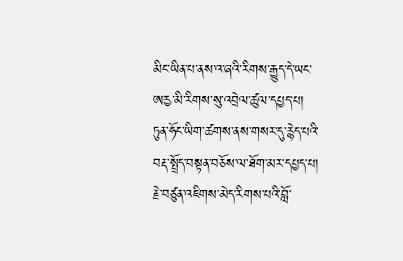མིང་ཡིན་པ་ནས་འ་ཞའི་རིགས་རྒྱུད་དེ་ཡང་ཨརྱ་མི་རིགས་སུ་འབྲེལ་ཚུལ་དཔྱད་པ།
ཏུན་ཧོང་ཡིག་ཚགས་ནས་གསར་དུ་རྙེད་པའི་བརྡ་སྤྲོད་བསྟན་བཅོས་ལ་ཐོག་མར་དཔྱད་པ།
རྗེ་བཙུན་འཇིགས་མེད་རིགས་པའི་བློ་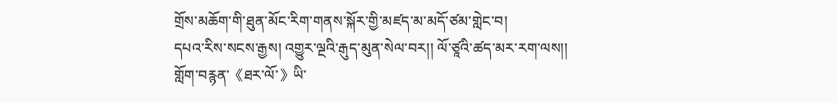གྲོས་མཆོག་གི་ཐུན་མོང་རིག་གནས་སྐོར་གྱི་མཛད་མ་མདོ་ཙམ་གླེང་བ།
དཔའ་རིས་སངས་རྒྱས། འགྱུར་ལྔའི་རྒུད་མུན་སེལ་བར།། ལོ་ཙཱའི་ཚད་མར་རག་ལས།།
གློག་བརྙན་《ཐར་ལོ་》ཡི་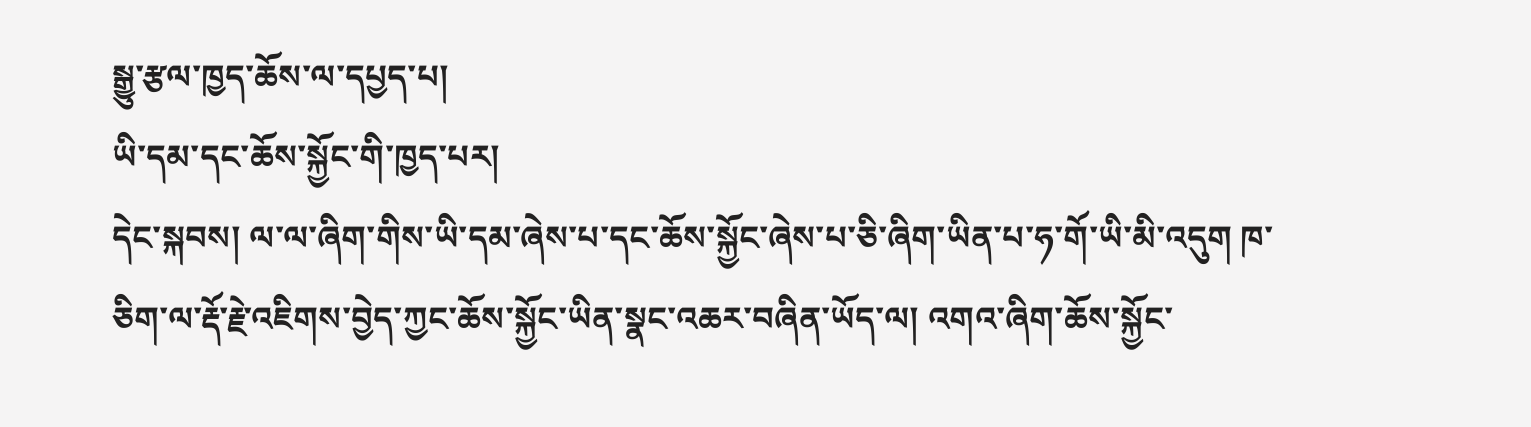སྒྱུ་རྩལ་ཁྱད་ཆོས་ལ་དཔྱད་པ།
ཡི་དམ་དང་ཆོས་སྐྱོང་གི་ཁྱད་པར།
དེང་སྐབས། ལ་ལ་ཞིག་གིས་ཡི་དམ་ཞེས་པ་དང་ཆོས་སྐྱོང་ཞེས་པ་ཅི་ཞིག་ཡིན་པ་ཧ་གོ་ཡི་མི་འདུག ཁ་ཅིག་ལ་རྡོ་རྗེ་འཇིགས་བྱེད་ཀྱང་ཆོས་སྐྱོང་ཡིན་སྣང་འཆར་བཞིན་ཡོད་ལ། འགའ་ཞིག་ཆོས་སྐྱོང་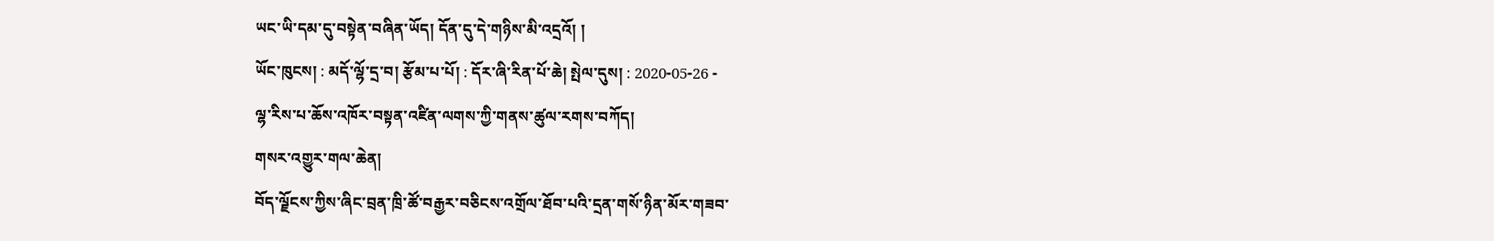ཡང་ཡི་དམ་དུ་བསྟེན་བཞིན་ཡོད། དོན་དུ་དེ་གཉིས་མི་འདྲའོ། །
ཡོང་ཁུངས། : མདོ་ལྷོ་དྲ་བ། རྩོམ་པ་པོ། : དོར་ཞི་རིན་པོ་ཆེ། སྤེལ་དུས། : 2020-05-26 -
ལྷ་རིས་པ་ཆོས་འཁོར་བསྟན་འཛིན་ལགས་ཀྱི་གནས་ཚུལ་རགས་བཀོད།
གསར་འགྱུར་གལ་ཆེན།
བོད་ལྗོངས་ཀྱིས་ཞིང་བྲན་ཁྲི་ཚོ་བརྒྱར་བཅིངས་འགྲོལ་ཐོབ་པའི་དྲན་གསོ་ཉིན་མོར་གཟབ་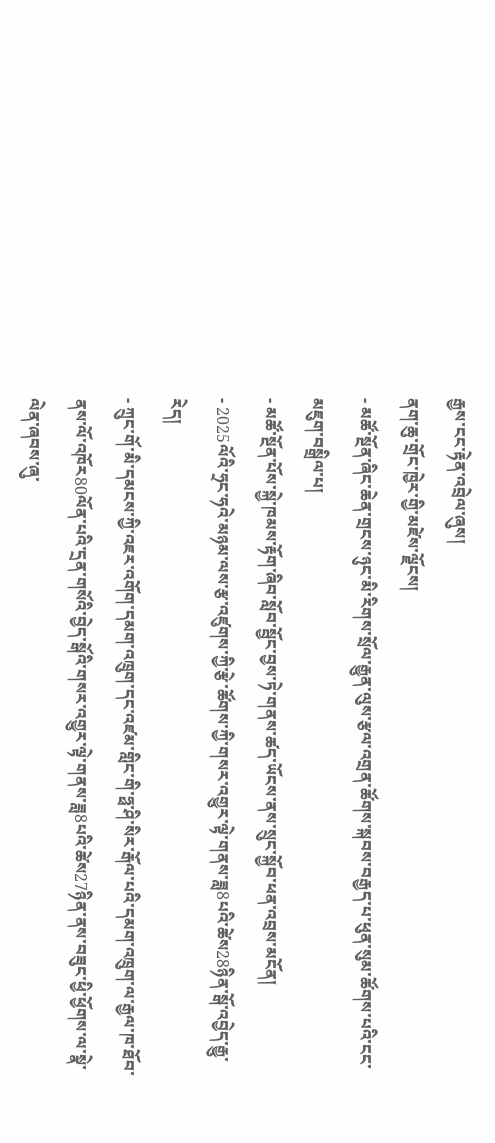རྒྱས་ངང་རྟེན་འབྲེལ་ཞུས།
ནག་ཆུ་གྲོང་ཁྱེར་གྱི་མཛེས་ལྗོངས།
- མཚོ་སྔོན་ཞིང་ཆེན་གྲངས་ཉུང་མི་རིགས་སྲོལ་རྒྱུན་ལུས་རྩལ་འགྲན་ཚོགས་སྐབས་བརྒྱད་པ་ཕུན་སུམ་ཚོགས་པའི་ངང་མཇུག་བསྒྲིལ་པ།
- མཚོ་སྔོན་པོས་སྐྱེ་ཁམས་རྟོག་ཞིབ་སློབ་སྦྱོང་བྱས་ཏེ་གནས་ཚད་ཡོངས་ནས་སྲུང་སྐྱོབ་ཕན་འབྲས་མངོན།
- 2025ལོའི་ཧྲང་ཧའེ་མཉམ་ལས་རྩ་འཛུགས་ཀྱི་རྩེ་ཚོགས་ཀྱི་གསར་འགྱུར་ལྟེ་གནས་ཟླ8པའི་ཚེས28ཉིན་སྒོ་འབྱེད་རྒྱུ་རེད།
- ཀྲུང་གོ་མི་དམངས་ཀྱི་འཇར་འགོག་དམག་འཁྲུག་དང་འཛམ་གླིང་གི་ཧྥ་ཤི་སིར་རྒོལ་པའི་དམག་འཁྲུག་ལ་རྒྱལ་ཁ་ཐོབ་ནས་ལོ་འཁོར80ལོན་པའི་དྲན་གསོའི་བྱེད་སྒོའི་གསར་འགྱུར་ལྟེ་གནས་ཟླ8པའི་ཚེས27ཉིན་ནས་བཟུང་ཕྱི་ཕྱོགས་ལ་སྣེ་ལེན་ཞབས་ཞུ་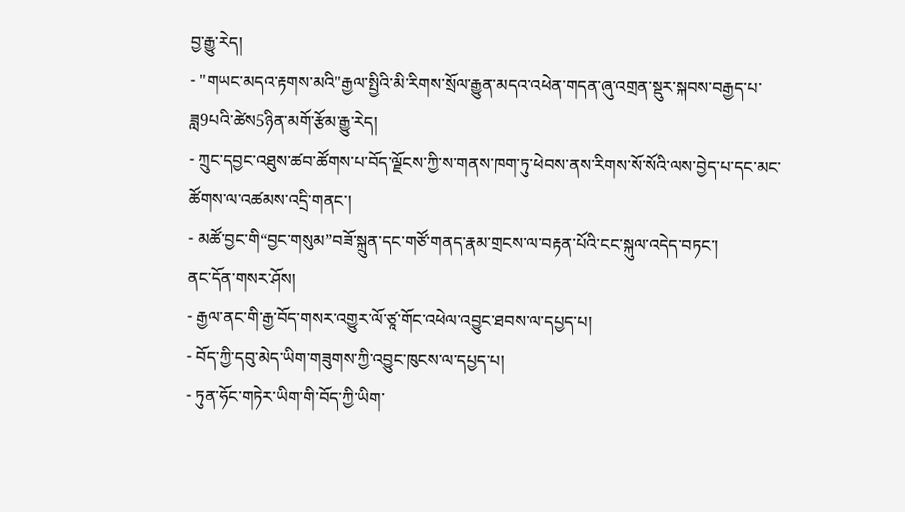བྱ་རྒྱུ་རེད།
- "གཡང་མདའ་རྟགས་མའི"རྒྱལ་སྤྱིའི་མི་རིགས་སྲོལ་རྒྱུན་མདའ་འཕེན་གདན་ཞུ་འགྲན་སྡུར་སྐབས་བརྒྱད་པ་ཟླ9པའི་ཚེས5ཉིན་མགོ་རྩོམ་རྒྱུ་རེད།
- ཀྲུང་དབྱང་འཐུས་ཚབ་ཚོགས་པ་བོད་ལྗོངས་ཀྱི་ས་གནས་ཁག་ཏུ་ཕེབས་ནས་རིགས་སོ་སོའི་ལས་བྱེད་པ་དང་མང་ཚོགས་ལ་འཚམས་འདྲི་གནང་།
- མཚོ་བྱང་གི“བྱང་གསུམ”བཟོ་སྐྲུན་དང་གཙོ་གནད་རྣམ་གྲངས་ལ་བརྟན་པོའི་ངང་སྐུལ་འདེད་བཏང་།
ནང་དོན་གསར་ཤོས།
- རྒྱལ་ནང་གི་རྒྱ་བོད་གསར་འགྱུར་ལོ་ཙཱ་གོང་འཕེལ་འབྱུང་ཐབས་ལ་དཔྱད་པ།
- བོད་ཀྱི་དབུ་མེད་ཡིག་གཟུགས་ཀྱི་འབྱུང་ཁུངས་ལ་དཔྱད་པ།
- ཏུན་ཧོང་གཏེར་ཡིག་གི་བོད་ཀྱི་ཡིག་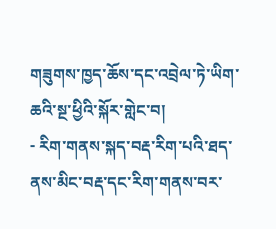གཟུགས་ཁྱད་ཆོས་དང་འབྲེལ་ཏེ་ཡིག་ཆའི་སྔ་ཕྱིའི་སྐོར་གླེང་བ།
- རིག་གནས་སྐད་བརྡ་རིག་པའི་ཐད་ནས་མིང་བརྡ་དང་རིག་གནས་བར་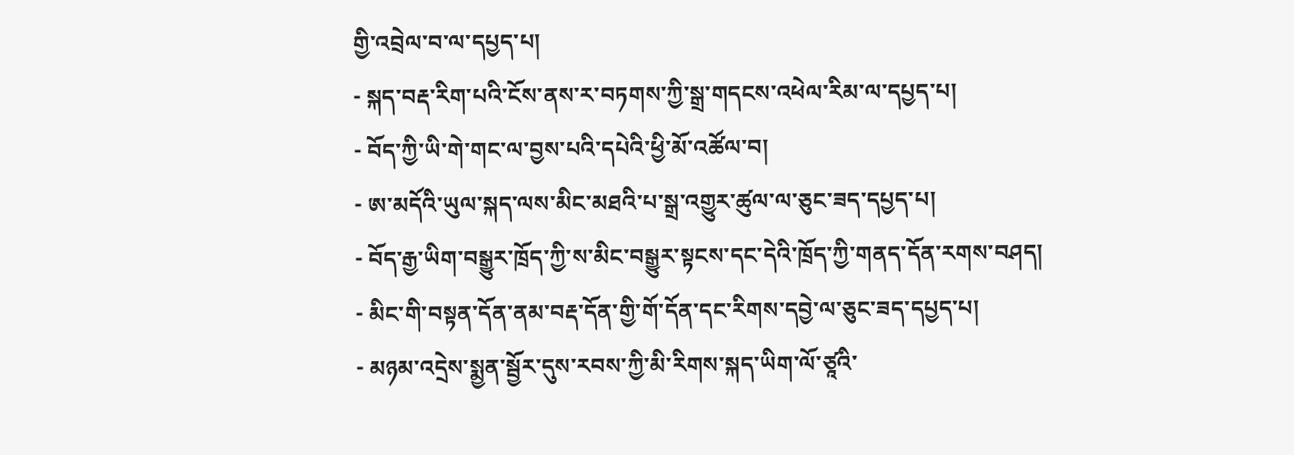གྱི་འབྲེལ་བ་ལ་དཔྱད་པ།
- སྐད་བརྡ་རིག་པའི་ངོས་ནས་ར་བཏགས་ཀྱི་སྒྲ་གདངས་འཕེལ་རིམ་ལ་དཔྱད་པ།
- བོད་ཀྱི་ཡི་གེ་གང་ལ་བྱས་པའི་དཔེའི་ཕྱི་མོ་འཚོལ་བ།
- ཨ་མདོའི་ཡུལ་སྐད་ལས་མིང་མཐའི་པ་སྒྲ་འགྱུར་ཚུལ་ལ་ཅུང་ཟད་དཔྱད་པ།
- བོད་རྒྱ་ཡིག་བསྒྱུར་ཁྲོད་ཀྱི་ས་མིང་བསྒྱུར་སྟངས་དང་དེའི་ཁྲོད་ཀྱི་གནད་དོན་རགས་བཤད།
- མིང་གི་བསྟན་དོན་ནམ་བརྡ་དོན་གྱི་གོ་དོན་དང་རིགས་དབྱེ་ལ་ཅུང་ཟད་དཔྱད་པ།
- མཉམ་འདྲེས་སྨྱན་སྦྱོར་དུས་རབས་ཀྱི་མི་རིགས་སྐད་ཡིག་ལོ་ཙཱའི་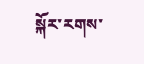སྐོར་རགས་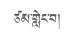ཙམ་གླེང་བ།